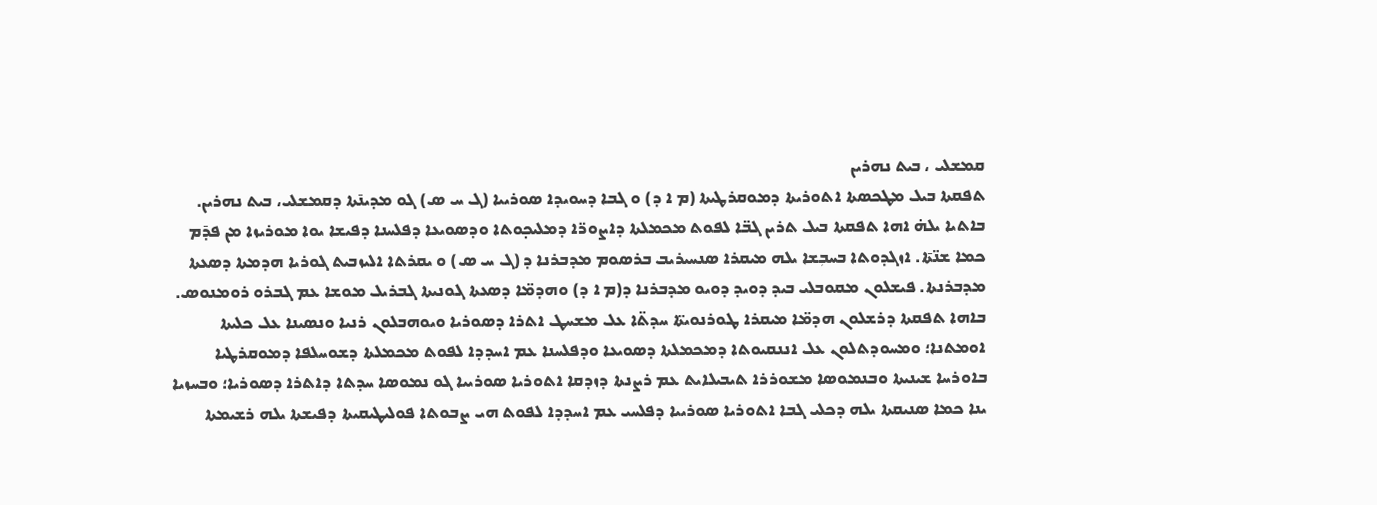ܩܡܫܠܝ ، ܒܝܬ ܢܗܪܝܢ
ܬܦܩܬܐ ܒܝܠ ܡܛܟܣܬܐ ܐܬܘܪܝܬܐ ܕܡܘܩܪܛܝܬܐ (ܡ ܐ ܕ) ܘ ܓܒܐ ܕܚܘܝܕܐ ܣܘܪܝܝܐ (ܓ ܚ ܣ) ܓܘ ܡܕܝܢ̄ܬܐ ܕܩܡܫܠܝ، ܒܝܬ ܢܗܪܝܢ.
ܒܐܬܝܐ ܝܠܗ̇ ܐܗܐ ܬܦܩܬܐ ܒܝܠ ܬܪܝܢ ܓܒ̈ܐ ܠܦܘܬ ܡܟܡܠܬܐ ܕܐܨܘܪ̈ܐ ܕܡܠܝܟ̣ܘܬܐ ܘܕܣܘܝܥܐ ܕܦܠܚܢܐ ܕܦܝܫܐ ܝܘܐ ܡܘܪܝܙܐ ܡܢ ܦܕ̄ܡ ܟܡܐ ܫܢ̈ܬ̄ܐ. ܐܙܓܕܘܬܐ ܒܚܒܼܫܐ ܝܠܗ ܡܝܩܪܐ ܣܢܚܝܪܝܒ ܒܪܣܘܡ ܡܕܒܪܢܐ ܕ (ܓ ܚ ܣ) ܘ ܝܩܪܬܐ ܐܠܝܙܒܝܬ ܓܘܪܝܐ ܗܕܡܬܐ ܕܣܥܬܐ ܡܕܒܪܢܬܐ. ܦܝܫܠܘܢ ܡܩܘܒܠܝ ܒܝܕ ܕܘܝܕ ܕܘܝܘ ܡܕܒܪܢܐ ܕ(ܡ ܐ ܕ) ܘܗܕܡ̈ܐ ܕܣܥܬܐ ܓܘܢܝܬܐ ܓܒܪܝܠ ܡܘܫܐ ܥܡ ܓܒܪܘ ܪܘܡܢܘܣ.
ܒܐܗܐ ܬܦܩܬܐ ܕܪܫܠܘܢ ܗܕܡ̈ܐ ܡܝܩܪܐ ܛܘܪܢܘܝܬ̈ܐ ܚܕܬ̈ܐ ܥܠ ܡܫܚܛ ܐܬܪܐ ܕܣܘܪܝܐ ܘܝܘܗܒܠܘܢ ܪܢܝܐ ܘܢܣܝܢܐ ܥܠ ܟܠܝܬܐ ܐܘܡܬܢܐ؛ ܘܡܚܘܕܬܠܘܢ ܥܠ ܐܢܢܩܝܘܬܐ ܕܡܟܡܠܬܐ ܕܣܘܝܥܐ ܘܕܦܠܚܢܐ ܥܡ ܐܚܕܕܐ ܠܦܘܬ ܡܟܡܠܬܐ ܕܫܘܚܠܦܐ ܕܡܘܩܪܛܝܐ ܒܐܘܪܚܐ ܫܝܢܝܬܐ ܘܒܢܡܘܣܐ ܡܫܘܪܪܐ ܬܝܒܝܠܐܝܬ ܥܡ ܪܨܢܬܐ ܕܙܕܩܐ ܐܬܘܪܝܐ ܣܘܪܝܝܐ ܓܘ ܢܡܘܣܐ ܚܕܬܐ ܕܐܬܪܐ ܕܣܘܪܝܐ؛ ܘܒܚܙܝܐ ܝܢܐ ܟܡܐ ܣܢܝܩܬܐ ܝܠܗ ܕܟܠܝ ܓܒܐ ܐܬܘܪܝܐ ܣܘܪܝܝܐ ܕܦܠܚܝ ܥܡ ܐܚܕܕܐ ܠܦܘܬ ܗܝ ܨܒܘܬܐ ܦܘܠܝܛܝܩܝܬܐ ܕܦܝܫܬܐ ܝܠܗ ܪܫܝܡܬܐ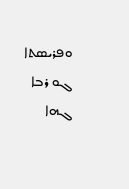ܘܦܪܝܣܬܐ ܓܘ ܪܒܐ ܓܗܐ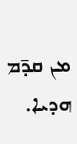ܡܢ ܩܕ̄ܡ ܗܕܝܐ.